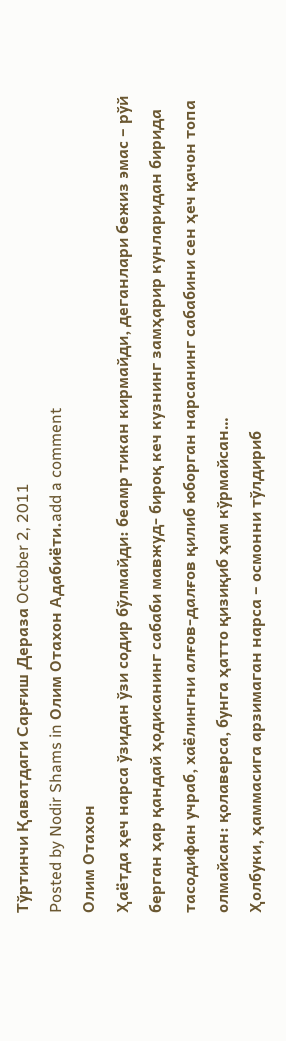Тўртинчи Қаватдаги Сарғиш Дераза October 2, 2011
Posted by Nodir Shams in Олим Отахон Адабиёти.add a comment
Олим Отахон
Ҳаётда ҳеч нарса ўзидан ўзи содир бўлмайди: беамр тикан кирмайди, деганлари бежиз эмас – рўй берган ҳар қандай ҳодисанинг сабаби мавжуд- бироқ кеч кузнинг замҳарир кунларидан бирида тасодифан учраб, хаёлингни алғов-далғов қилиб юборган нарсанинг сабабини сен ҳеч қачон топа олмайсан: қолаверса, бунга ҳатто қизиқиб ҳам кўрмайсан…
Ҳолбуки, ҳаммасига арзимаган нарса – осмонни тўлдириб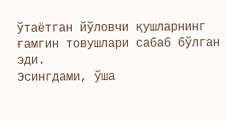ўтаётган йўловчи қушларнинг ғамгин товушлари сабаб бўлган эди.
Эсингдами, ўша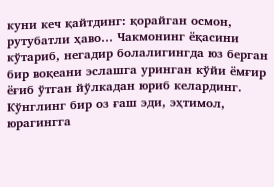куни кеч қайтдинг: қорайган осмон, рутубатли ҳаво… Чакмонинг ёқасини кўтариб, негадир болалигингда юз берган бир воқеани эслашга уринган кўйи ёмғир ёғиб ўтган йўлкадан юриб келардинг. Кўнглинг бир оз ғаш эди, эҳтимол, юрагингга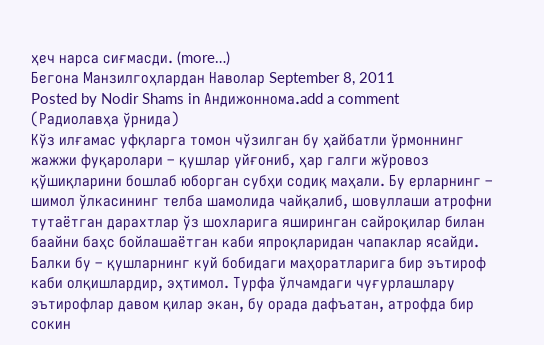ҳеч нарса сиғмасди. (more…)
Бегона Манзилгоҳлардан Наволар September 8, 2011
Posted by Nodir Shams in Андижоннома.add a comment
(Радиолавҳа ўрнида)
Кўз илғамас уфқларга томон чўзилган бу ҳайбатли ўрмоннинг жажжи фуқаролари – қушлар уйғониб, ҳар галги жўровоз қўшиқларини бошлаб юборган субҳи содиқ маҳали. Бу ерларнинг – шимол ўлкасининг телба шамолида чайқалиб, шовуллаши атрофни тутаётган дарахтлар ўз шохларига яширинган сайроқилар билан баайни баҳс бойлашаётган каби япроқларидан чапаклар ясайди. Балки бу – қушларнинг куй бобидаги маҳоратларига бир эътироф каби олқишлардир, эҳтимол. Турфа ўлчамдаги чуғурлашлару эътирофлар давом қилар экан, бу орада дафъатан, атрофда бир сокин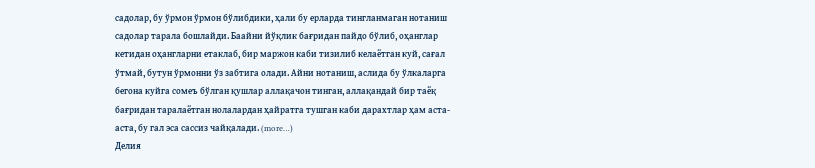садолар, бу ўрмон ўрмон бўлибдики, ҳали бу ерларда тингланмаган нотаниш садолар тарала бошлайди. Баайни йўқлик бағридан пайдо бўлиб, оҳанглар кетидан оҳангларни етаклаб, бир маржон каби тизилиб келаётган куй, сағал ўтмай, бутун ўрмонни ўз забтига олади. Айни нотаниш, аслида бу ўлкаларга бегона куйга сомеъ бўлган қушлар аллақачон тинган, аллақандай бир таёқ бағридан таралаётган нолалардан ҳайратга тушган каби дарахтлар ҳам аста-аста, бу гал эса сассиз чайқалади. (more…)
Делия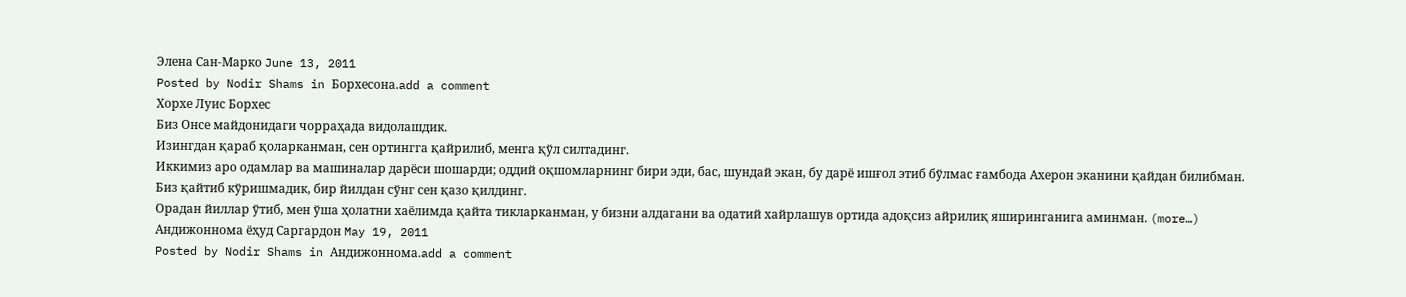Элена Сан-Марко June 13, 2011
Posted by Nodir Shams in Борхесона.add a comment
Хорхе Луис Борхес
Биз Онсе майдонидаги чорраҳада видолашдик.
Изингдан қараб қоларканман, сен ортингга қайрилиб, менга қўл силтадинг.
Иккимиз аро одамлар ва машиналар дарёси шошарди; оддий оқшомларнинг бири эди, бас, шундай экан, бу дарё ишғол этиб бўлмас ғамбода Ахерон эканини қайдан билибман.
Биз қайтиб кўришмадик, бир йилдан сўнг сен қазо қилдинг.
Орадан йиллар ўтиб, мен ўша ҳолатни хаёлимда қайта тикларканман, у бизни алдагани ва одатий хайрлашув ортида адоқсиз айрилиқ яширинганига аминман. (more…)
Андижоннома ёҳуд Саргардон May 19, 2011
Posted by Nodir Shams in Андижоннома.add a comment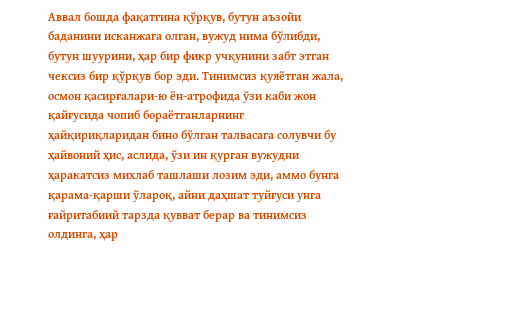Аввал бошда фақатгина қўрқув, бутун аъзойи баданини исканжага олган, вужуд нима бўлибди, бутун шуурини, ҳар бир фикр учқунини забт этган чексиз бир қўрқув бор эди. Тинимсиз қуяётган жала, осмон қасирғалари-ю ён-атрофида ўзи каби жон қайғусида чопиб бораётганларнинг ҳайқириқларидан бино бўлган талвасага солувчи бу ҳайвоний ҳис, аслида, ўзи ин қурган вужудни ҳаракатсиз михлаб ташлаши лозим эди, аммо бунга қарама-қарши ўлароқ, айни даҳшат туйғуси унга ғайритабиий тарзда қувват берар ва тинимсиз олдинга, ҳар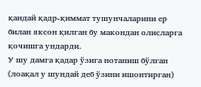қандай қадр-қиммат тушунчаларини ер билан яксон қилган бу макондан олисларга қочишга ундарди.
У шу дамга қадар ўзига нотаниш бўлган (лоақал у шундай деб ўзини ишонтирган)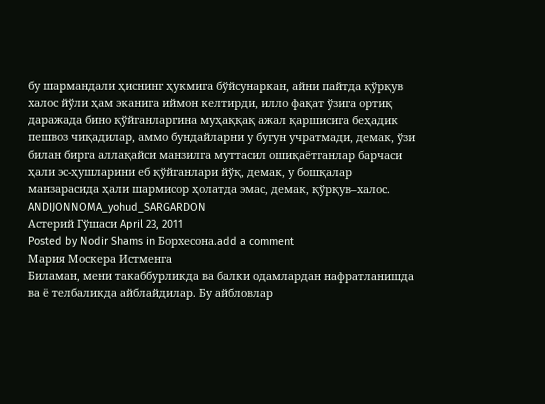бу шармандали ҳиснинг ҳукмига бўйсунаркан, айни пайтда қўрқув халос йўли ҳам эканига иймон келтирди, илло фақат ўзига ортиқ даражада бино қўйганларгина муҳаққақ ажал қаршисига беҳадик пешвоз чиқадилар, аммо бундайларни у бугун учратмади, демак, ўзи билан бирга аллақайси манзилга муттасил ошиқаётганлар барчаси ҳали эс-ҳушларини еб қўйганлари йўқ, демак, у бошқалар манзарасида ҳали шармисор ҳолатда эмас, демак, қўрқув–халос. ANDIJONNOMA_yohud_SARGARDON
Астерий Гўшаси April 23, 2011
Posted by Nodir Shams in Борхесона.add a comment
Мария Москера Истменга
Биламан, мени такаббурликда ва балки одамлардан нафратланишда ва ё телбаликда айблайдилар. Бу айбловлар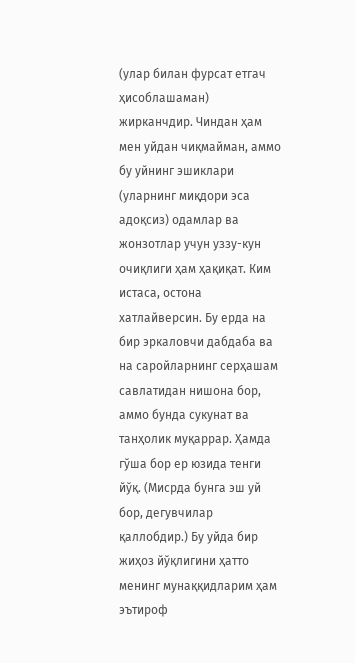(улар билан фурсат етгач ҳисоблашаман) жирканчдир. Чиндан ҳам мен уйдан чиқмайман, аммо бу уйнинг эшиклари (уларнинг миқдори эса адоқсиз) одамлар ва жонзотлар учун уззу-кун очиқлиги ҳам ҳақиқат. Ким истаса, остона хатлайверсин. Бу ерда на бир эркаловчи дабдаба ва на саройларнинг серҳашам савлатидан нишона бор, аммо бунда сукунат ва танҳолик муқаррар. Ҳамда гўша бор ер юзида тенги йўқ. (Мисрда бунга эш уй бор, дегувчилар қаллобдир.) Бу уйда бир жиҳоз йўқлигини ҳатто менинг мунаққидларим ҳам эътироф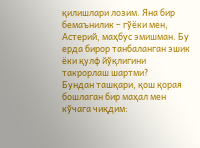қилишлари лозим. Яна бир бемаънилик – гўёки мен, Астерий, маҳбус эмишман. Бу ерда бирор танбаланган эшик ёки қулф йўқлигини такрорлаш шартми?
Бундан ташқари, қош қорая бошлаган бир маҳал мен кўчага чиқдим: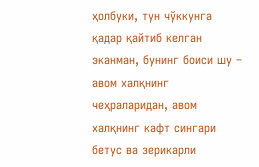ҳолбуки, тун чўккунга қадар қайтиб келган эканман, бунинг боиси шу – авом халқнинг чеҳраларидан, авом халқнинг кафт сингари бетус ва зерикарли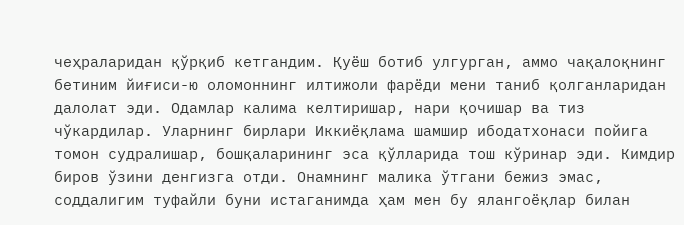чеҳраларидан қўрқиб кетгандим. Қуёш ботиб улгурган, аммо чақалоқнинг бетиним йиғиси-ю оломоннинг илтижоли фарёди мени таниб қолганларидан далолат эди. Одамлар калима келтиришар, нари қочишар ва тиз чўкардилар. Уларнинг бирлари Иккиёқлама шамшир ибодатхонаси пойига томон судралишар, бошқаларининг эса қўлларида тош кўринар эди. Кимдир биров ўзини денгизга отди. Онамнинг малика ўтгани бежиз эмас, соддалигим туфайли буни истаганимда ҳам мен бу ялангоёқлар билан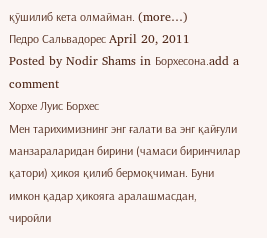қўшилиб кета олмайман. (more…)
Педро Сальвадорес April 20, 2011
Posted by Nodir Shams in Борхесона.add a comment
Хорхе Луис Борхес
Мен тарихимизнинг энг ғалати ва энг қайғули манзараларидан бирини (чамаси биринчилар қатори) ҳикоя қилиб бермоқчиман. Буни имкон қадар ҳикояга аралашмасдан, чиройли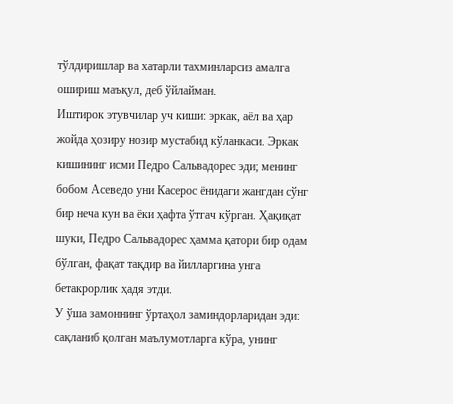тўлдиришлар ва хатарли тахминларсиз амалга ошириш маъқул, деб ўйлайман.
Иштирок этувчилар уч киши: эркак, аёл ва ҳар жойда ҳозиру нозир мустабид кўланкаси. Эркак кишининг исми Педро Сальвадорес эди; менинг бобом Асеведо уни Касерос ёнидаги жангдан сўнг бир неча кун ва ёки ҳафта ўтгач кўрган. Ҳақиқат шуки, Педро Сальвадорес ҳамма қатори бир одам бўлган, фақат тақдир ва йилларгина унга бетакрорлик ҳадя этди.
У ўша замоннинг ўртаҳол заминдорларидан эди: сақланиб қолган маълумотларга кўра, унинг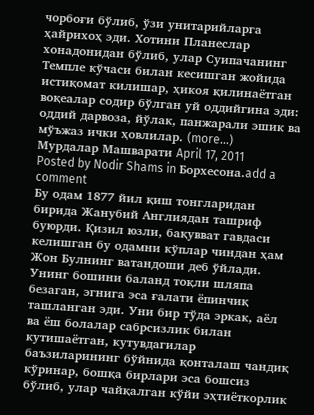чорбоғи бўлиб, ўзи унитарийларга ҳайрихоҳ эди. Хотини Планеслар хонадонидан бўлиб, улар Суипачанинг Темпле кўчаси билан кесишган жойида истиқомат килишар, ҳикоя қилинаётган воқеалар содир бўлган уй оддийгина эди: оддий дарвоза, йўлак, панжарали эшик ва мўъжаз ички ҳовлилар. (more…)
Мурдалар Машварати April 17, 2011
Posted by Nodir Shams in Борхесона.add a comment
Бу одам 1877 йил қиш тонгларидан бирида Жанубий Англиядан ташриф буюрди. Қизил юзли, бақувват гавдаси келишган бу одамни кўплар чиндан ҳам Жон Булнинг ватандоши деб ўйлади. Унинг бошини баланд тоқли шляпа безаган, эгнига эса ғалати ёпинчиқ ташланган эди. Уни бир тўда эркак, аёл ва ёш болалар сабрсизлик билан кутишаётган, кутувдагилар баъзиларининг бўйнида қонталаш чандиқ кўринар, бошқа бирлари эса бошсиз бўлиб, улар чайқалган кўйи эҳтиёткорлик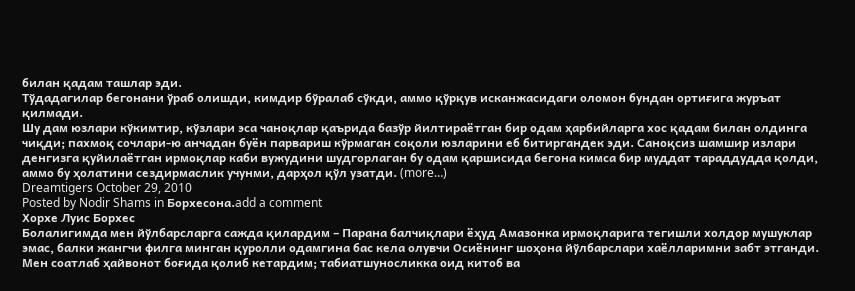билан қадам ташлар эди.
Тўдадагилар бегонани ўраб олишди, кимдир бўралаб сўкди, аммо қўрқув исканжасидаги оломон бундан ортиғига журъат қилмади.
Шу дам юзлари кўкимтир, кўзлари эса чаноқлар қаърида базўр йилтираётган бир одам ҳарбийларга хос қадам билан олдинга чиқди; пахмоқ сочлари-ю анчадан буён парвариш кўрмаган соқоли юзларини еб битиргандек эди. Саноқсиз шамшир излари денгизга қуйилаётган ирмоқлар каби вужудини шудгорлаган бу одам қаршисида бегона кимса бир муддат тараддудда қолди, аммо бу ҳолатини сездирмаслик учунми, дарҳол қўл узатди. (more…)
Dreamtigers October 29, 2010
Posted by Nodir Shams in Борхесона.add a comment
Хорхе Луис Борхес
Болалигимда мен йўлбарсларга сажда қилардим – Парана балчиқлари ёҳуд Амазонка ирмоқларига тегишли холдор мушуклар эмас, балки жангчи филга минган қуролли одамгина бас кела олувчи Осиёнинг шоҳона йўлбарслари хаёлларимни забт этганди. Мен соатлаб ҳайвонот боғида қолиб кетардим; табиатшуносликка оид китоб ва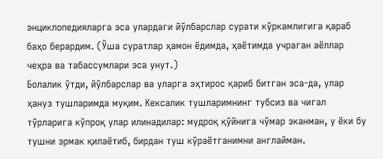энциклопедияларга эса улардаги йўлбарслар сурати кўркамлигига қараб баҳо берардим. (Ўша суратлар ҳамон ёдимда, ҳаётимда учраган аёллар чеҳра ва табассумлари эса унут.)
Болалик ўтди, йўлбарслар ва уларга эҳтирос қариб битган эса-да, улар ҳануз тушларимда муқим. Кексалик тушларимнинг тубсиз ва чигал тўрларига кўпроқ улар илинадилар: мудроқ қўйнига чўмар эканман, у ёки бу тушни эрмак қилаётиб, бирдан туш кўраётганимни англайман.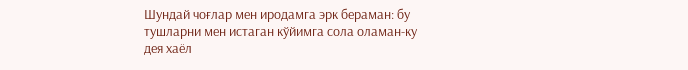Шундай чоғлар мен иродамга эрк бераман: бу тушларни мен истаган кўйимга сола оламан-ку дея хаёл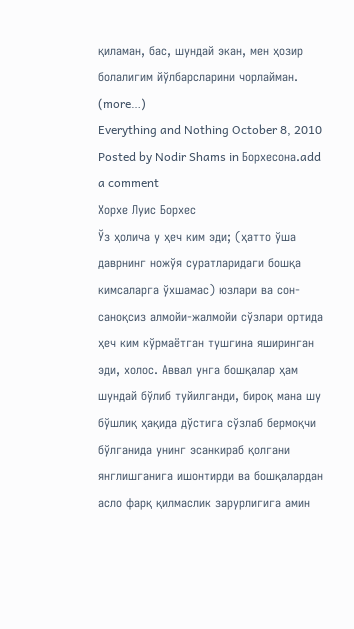қиламан, бас, шундай экан, мен ҳозир болалигим йўлбарсларини чорлайман. (more…)
Everything and Nothing October 8, 2010
Posted by Nodir Shams in Борхесона.add a comment
Хорхе Луис Борхес
Ўз ҳолича у ҳеч ким эди; (ҳатто ўша даврнинг ножўя суратларидаги бошқа кимсаларга ўхшамас) юзлари ва сон-саноқсиз алмойи-жалмойи сўзлари ортида ҳеч ким кўрмаётган тушгина яширинган эди, холос. Аввал унга бошқалар ҳам шундай бўлиб туйилганди, бироқ мана шу бўшлиқ ҳақида дўстига сўзлаб бермоқчи бўлганида унинг эсанкираб қолгани янглишганига ишонтирди ва бошқалардан асло фарқ қилмаслик зарурлигига амин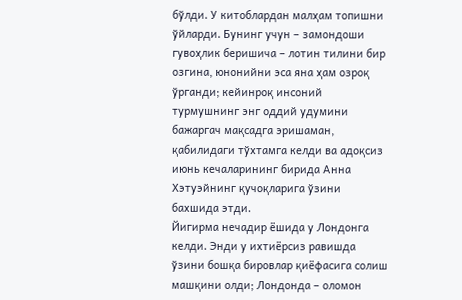бўлди. У китоблардан малҳам топишни ўйларди. Бунинг учун – замондоши гувоҳлик беришича – лотин тилини бир озгина, юнонийни эса яна ҳам озроқ ўрганди; кейинроқ инсоний турмушнинг энг оддий удумини бажаргач мақсадга эришаман, қабилидаги тўхтамга келди ва адоқсиз июнь кечаларининг бирида Анна Хэтуэйнинг қучоқларига ўзини бахшида этди.
Йигирма нечадир ёшида у Лондонга келди. Энди у ихтиёрсиз равишда ўзини бошқа бировлар қиёфасига солиш машқини олди; Лондонда – оломон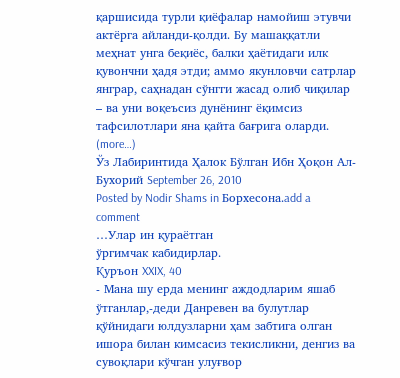қаршисида турли қиёфалар намойиш этувчи актёрга айланди-қолди. Бу машаққатли меҳнат унга беқиёс, балки ҳаётидаги илк қувончни ҳадя этди; аммо якунловчи сатрлар янграр, саҳнадан сўнгги жасад олиб чиқилар – ва уни воқеъсиз дунёнинг ёқимсиз тафсилотлари яна қайта бағрига оларди. (more…)
Ўз Лабиринтида Ҳалок Бўлган Ибн Ҳоқон Ал-Бухорий September 26, 2010
Posted by Nodir Shams in Борхесона.add a comment
…Улар ин қураётган
ўргимчак кабидирлар.
Қуръон XXIX, 40
- Мана шу ерда менинг аждодларим яшаб ўтганлар,-деди Данревен ва булутлар қўйнидаги юлдузларни ҳам забтига олган ишора билан кимсасиз текисликни, денгиз ва сувоқлари кўчган улуғвор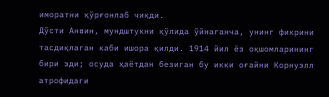иморатни қўрғонлаб чиқди.
Дўсти Анвин, мундштукни қўлида ўйнаганча, унинг фикрини тасдиқлаган каби ишора қилди. 1914 йил ёз оқшомларининг бири эди; осуда ҳаётдан безиган бу икки оғайни Корнуэлл атрофидаги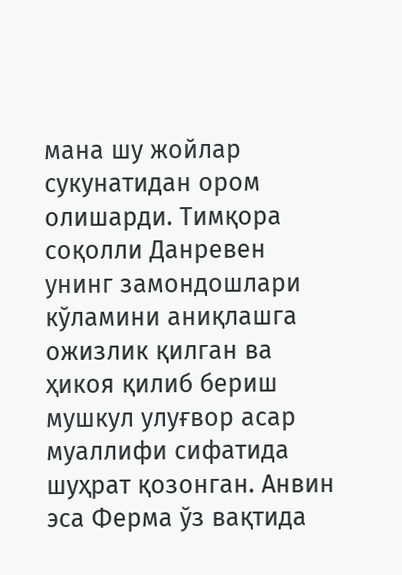мана шу жойлар сукунатидан ором олишарди. Тимқора соқолли Данревен унинг замондошлари кўламини аниқлашга ожизлик қилган ва ҳикоя қилиб бериш мушкул улуғвор асар муаллифи сифатида шуҳрат қозонган. Анвин эса Ферма ўз вақтида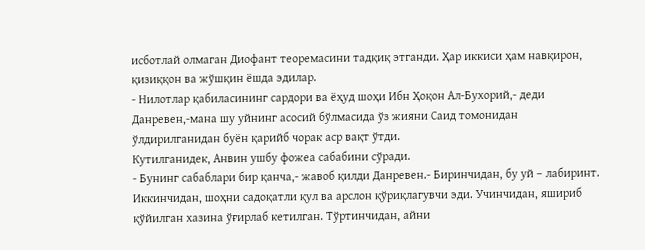исботлай олмаган Диофант теоремасини тадқиқ этганди. Ҳар иккиси ҳам навқирон, қизиққон ва жўшқин ёшда эдилар.
- Нилотлар қабиласининг сардори ва ёҳуд шоҳи Ибн Ҳоқон Ал-Бухорий,- деди Данревен,-мана шу уйнинг асосий бўлмасида ўз жияни Саид томонидан ўлдирилганидан буён қарийб чорак аср вақт ўтди.
Кутилганидек, Анвин ушбу фожеа сабабини сўради.
- Бунинг сабаблари бир қанча,- жавоб қилди Данревен.- Биринчидан, бу уй – лабиринт. Иккинчидан, шоҳни садоқатли қул ва арслон қўриқлагувчи эди. Учинчидан, яшириб қўйилган хазина ўғирлаб кетилган. Тўртинчидан, айни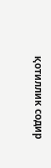қотиллик содир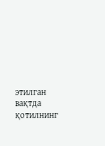этилган вақтда қотилнинг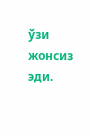ўзи жонсиз эди.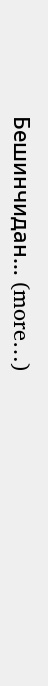Бешинчидан… (more…)